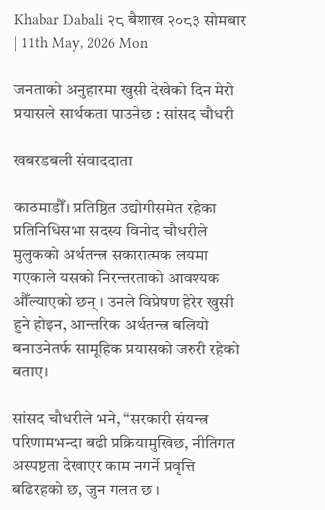Khabar Dabali २८ बैशाख २०८३ सोमबार | 11th May, 2026 Mon

जनताको अनुहारमा खुसी देखेको दिन मेरो प्रयासले सार्थकता पाउनेछ : सांसद चौधरी

खबरडबली संवाददाता

काठमाडौँ। प्रतिष्ठित उद्योगीसमेत रहेका प्रतिनिधिसभा सदस्य विनोद चौधरीले मुलुकको अर्थतन्त्र सकारात्मक लयमा गएकाले यसको निरन्तरताको आवश्यक औँल्याएको छन् । उनले विप्रेषण हेरेर खुसी हुने होइन, आन्तरिक अर्थतन्त्र बलियो बनाउनेतर्फ सामूहिक प्रयासको जरुरी रहेको बताए।

सांसद चौधरीले भने, “सरकारी संयन्त्र परिणामभन्दा बढी प्रक्रियामुखिछ, नीतिगत अस्पष्टता देखाएर काम नगर्ने प्रवृत्ति बढिरहको छ, जुन गलत छ ।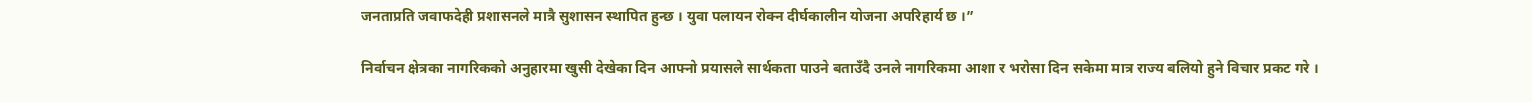जनताप्रति जवाफदेही प्रशासनले मात्रै सुशासन स्थापित हुन्छ । युवा पलायन रोक्न दीर्घकालीन योजना अपरिहार्य छ ।”

निर्वाचन क्षेत्रका नागरिकको अनुहारमा खुसी देखेका दिन आफ्नो प्रयासले सार्थकता पाउने बताउँदै उनले नागरिकमा आशा र भरोसा दिन सकेमा मात्र राज्य बलियो हुने विचार प्रकट गरे ।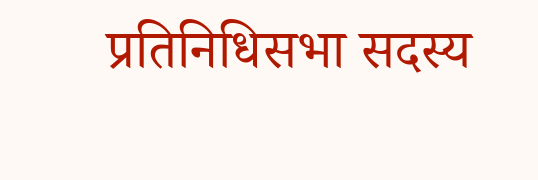प्रतिनिधिसभा सदस्य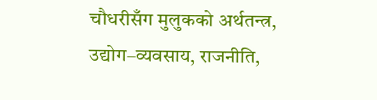चौधरीसँग मुलुकको अर्थतन्त्र, उद्योग–व्यवसाय, राजनीति,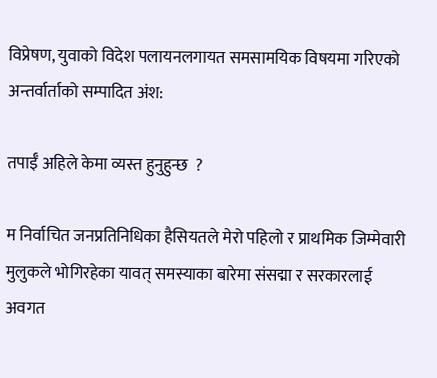विप्रेषण, युवाको विदेश पलायनलगायत समसामयिक विषयमा गरिएको अन्तर्वार्ताको सम्पादित अंश:

तपाईँ अहिले केमा व्यस्त हुनुहुन्छ  ?

म निर्वाचित जनप्रतिनिधिका हैसियतले मेरो पहिलो र प्राथमिक जिम्मेवारी मुलुकले भोगिरहेका यावत् समस्याका बारेमा संसद्मा र सरकारलाई अवगत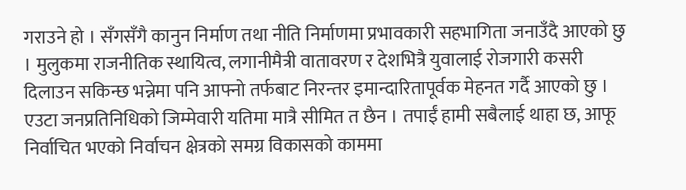गराउने हो । सँगसँगै कानुन निर्माण तथा नीति निर्माणमा प्रभावकारी सहभागिता जनाउँदै आएको छु । मुलुकमा राजनीतिक स्थायित्व, लगानीमैत्री वातावरण र देशभित्रै युवालाई रोजगारी कसरी दिलाउन सकिन्छ भन्नेमा पनि आफ्नो तर्फबाट निरन्तर इमान्दारितापूर्वक मेहनत गर्दै आएको छु । एउटा जनप्रतिनिधिको जिम्मेवारी यतिमा मात्रै सीमित त छैन । तपाईं हामी सबैलाई थाहा छ, आफू निर्वाचित भएको निर्वाचन क्षेत्रको समग्र विकासको काममा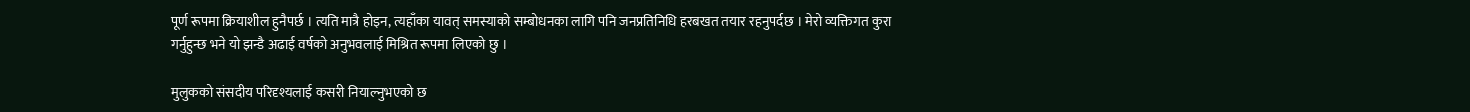पूर्ण रूपमा क्रियाशील हुनैपर्छ । त्यति मात्रै होइन, त्यहाँका यावत् समस्याको सम्बोधनका लागि पनि जनप्रतिनिधि हरबखत तयार रहनुपर्दछ । मेरो व्यक्तिगत कुरा गर्नुहुन्छ भने यो झन्डै अढाई वर्षको अनुभवलाई मिश्रित रूपमा लिएको छु ।

मुलुकको संसदीय परिदृश्यलाई कसरी नियाल्नुभएको छ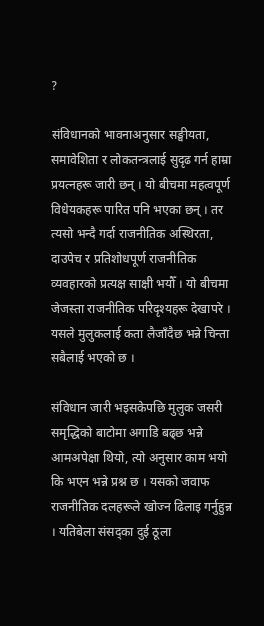?

संविधानको भावनाअनुसार सङ्घीयता, समावेशिता र लोकतन्त्रलाई सुदृढ गर्न हाम्रा प्रयत्नहरू जारी छन् । यो बीचमा महत्वपूर्ण विधेयकहरू पारित पनि भएका छन् । तर त्यसो भन्दै गर्दा राजनीतिक अस्थिरता, दाउपेच र प्रतिशोधपूर्ण राजनीतिक व्यवहारको प्रत्यक्ष साक्षी भयौँ । यो बीचमा जेजस्ता राजनीतिक परिदृश्यहरू देखापरे । यसले मुलुकलाई कता लैजाँदैछ भन्ने चिन्ता सबैलाई भएको छ ।

संविधान जारी भइसकेपछि मुलुक जसरी समृद्धिको बाटोमा अगाडि बढ्छ भन्ने आमअपेक्षा थियो, त्यो अनुसार काम भयो कि भएन भन्ने प्रश्न छ । यसको जवाफ राजनीतिक दलहरूले खोज्न ढिलाइ गर्नुहुन्न । यतिबेला संसद्का दुई ठूला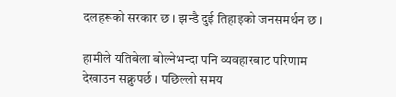दलहरूको सरकार छ । झन्डै दुई तिहाइको जनसमर्थन छ ।

हामीले यतिबेला बोल्नेभन्दा पनि व्यवहारबाट परिणाम देखाउन सक्नुपर्छ । पछिल्लो समय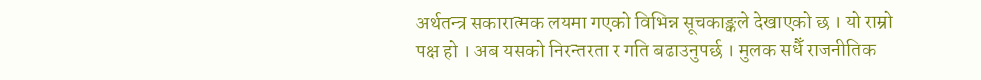अर्थतन्त्र सकारात्मक लयमा गएको विभिन्न सूचकाङ्कले देखाएको छ । यो राम्रो पक्ष हो । अब यसको निरन्तरता र गति बढाउनुपर्छ । मुलक सधैँ राजनीतिक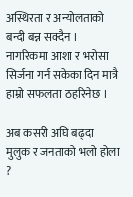अस्थिरता र अन्योलताको बन्दी बन्न सक्दैन । नागरिकमा आशा र भरोसा सिर्जना गर्न सकेका दिन मात्रै हाम्रो सफलता ठहरिनेछ ।

अब कसरी अघि बढ्दा मुलुक र जनताको भलो होला ?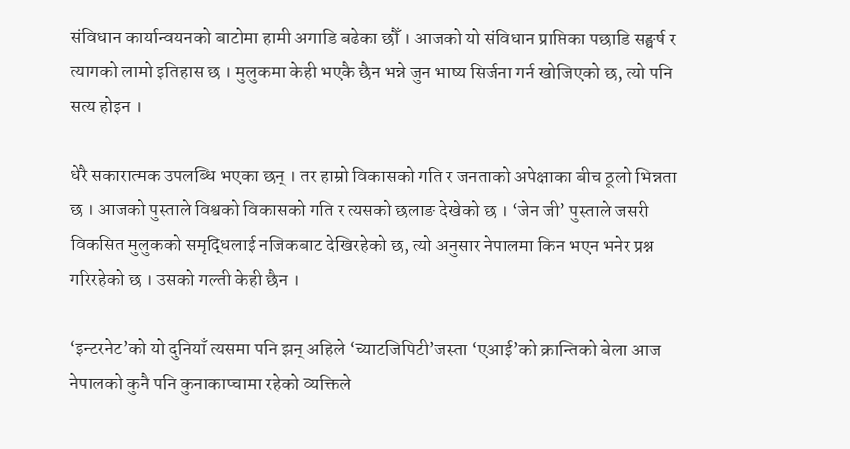संविधान कार्यान्वयनको बाटोमा हामी अगाडि बढेका छौँ । आजको यो संविधान प्राप्तिका पछाडि सङ्घर्ष र त्यागको लामो इतिहास छ । मुलुकमा केही भएकै छैन भन्ने जुन भाष्य सिर्जना गर्न खोजिएको छ, त्यो पनि सत्य होइन ।

धेरै सकारात्मक उपलब्धि भएका छन् । तर हाम्रो विकासको गति र जनताको अपेक्षाका बीच ठूलो भिन्नता छ । आजको पुस्ताले विश्वको विकासको गति र त्यसको छलाङ देखेको छ । ‘जेन जी’ पुस्ताले जसरी विकसित मुलुकको समृद्धिलाई नजिकबाट देखिरहेको छ, त्यो अनुसार नेपालमा किन भएन भनेर प्रश्न गरिरहेको छ । उसको गल्ती केही छैन ।

‘इन्टरनेट’को यो दुनियाँ त्यसमा पनि झन् अहिले ‘च्याटजिपिटी’जस्ता ‘एआई’को क्रान्तिको बेला आज नेपालको कुनै पनि कुनाकाप्चामा रहेको व्यक्तिले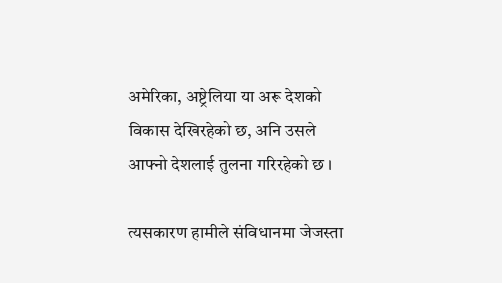अमेरिका, अष्ट्रेलिया या अरू देशको विकास देखिरहेको छ, अनि उसले आफ्नो देशलाई तुलना गरिरहेको छ ।

त्यसकारण हामीले संविधानमा जेजस्ता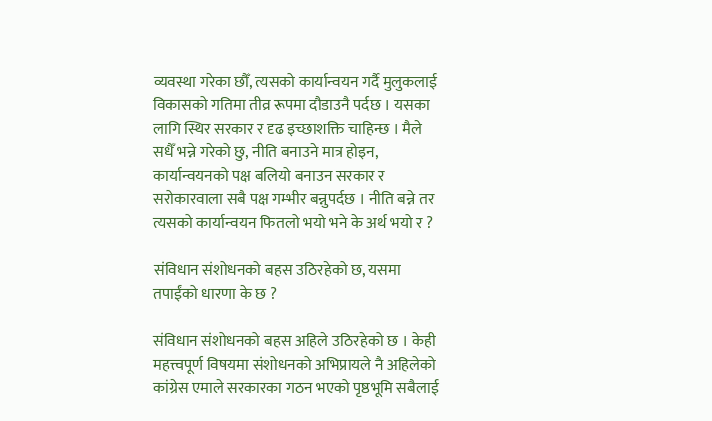व्यवस्था गरेका छौँ, त्यसको कार्यान्वयन गर्दै मुलुकलाई विकासको गतिमा तीव्र रूपमा दौडाउनै पर्दछ । यसका लागि स्थिर सरकार र दृढ इच्छाशक्ति चाहिन्छ । मैले सधैँ भन्ने गरेको छु, नीति बनाउने मात्र होइन, कार्यान्वयनको पक्ष बलियो बनाउन सरकार र सरोकारवाला सबै पक्ष गम्भीर बन्नुपर्दछ । नीति बन्ने तर त्यसको कार्यान्वयन फितलो भयो भने के अर्थ भयो र ?

संविधान संशोधनको बहस उठिरहेको छ, यसमा तपाईंको धारणा के छ ?

संविधान संशोधनको बहस अहिले उठिरहेको छ । केही महत्त्वपूर्ण विषयमा संशोधनको अभिप्रायले नै अहिलेको कांग्रेस एमाले सरकारका गठन भएको पृष्ठभूमि सबैलाई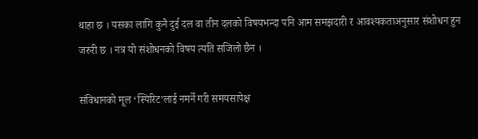थाहा छ । यसका लागि कुनै दुई दल वा तीन दलको विषयभन्दा पनि आम समझदारी र आवश्यकताअनुसार संशोधन हुन जरुरी छ । नत्र यो संशोधनको विषय त्यति सजिलो छैन ।

संविधानको मूल ‘स्पिरिट’लाई नमर्ने गरी समयसापेक्ष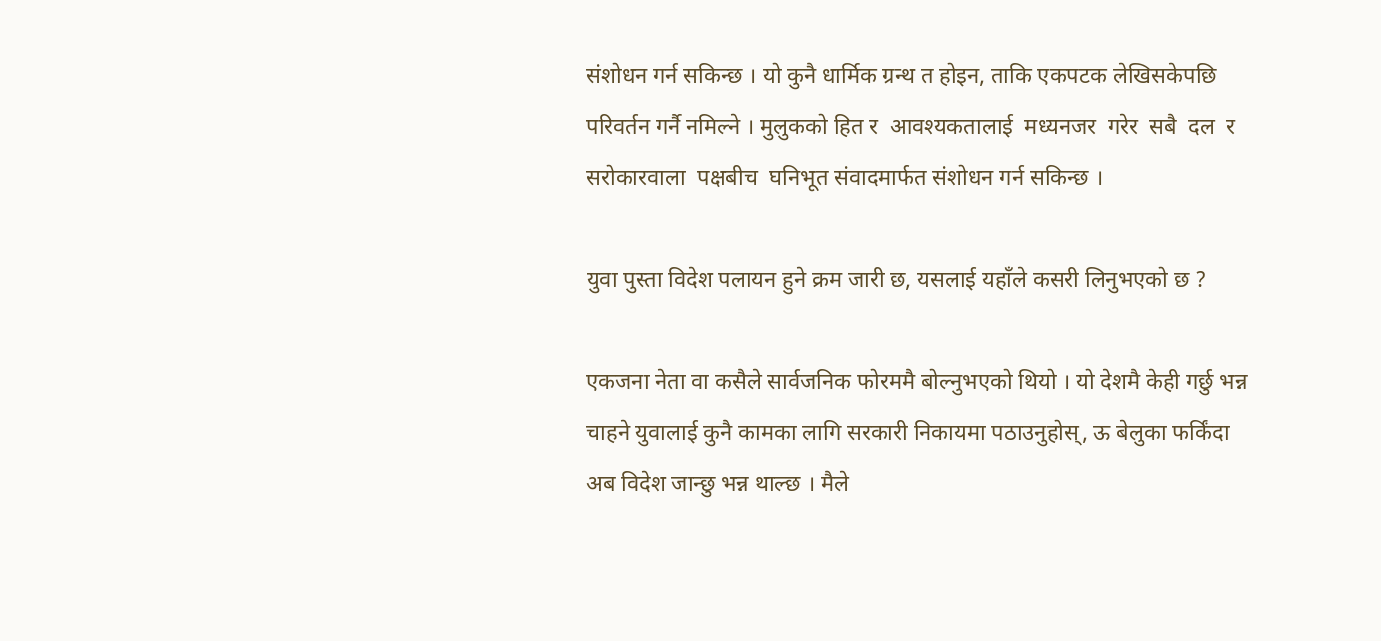संशोधन गर्न सकिन्छ । यो कुनै धार्मिक ग्रन्थ त होइन, ताकि एकपटक लेखिसकेपछि परिवर्तन गर्नै नमिल्ने । मुलुकको हित र  आवश्यकतालाई  मध्यनजर  गरेर  सबै  दल  र  सरोकारवाला  पक्षबीच  घनिभूत संवादमार्फत संशोधन गर्न सकिन्छ ।

युवा पुस्ता विदेश पलायन हुने क्रम जारी छ, यसलाई यहाँले कसरी लिनुभएको छ ?

एकजना नेता वा कसैले सार्वजनिक फोरममै बोल्नुभएको थियो । यो देशमै केही गर्छु भन्न चाहने युवालाई कुनै कामका लागि सरकारी निकायमा पठाउनुहोस्, ऊ बेलुका फर्किंदा अब विदेश जान्छु भन्न थाल्छ । मैले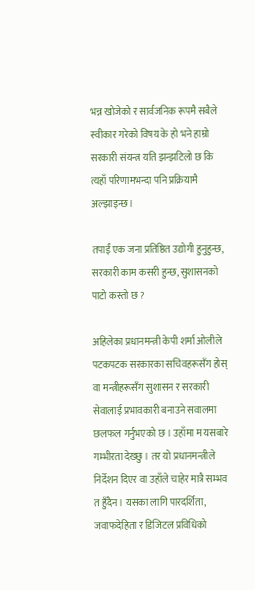भन्न खोजेको र सार्वजनिक रूपमै सबैले स्वीकार गरेको विषय के हो भने हाम्रो सरकारी संयन्त्र यति झन्झटिलो छ कि त्यहाँ परिणामभन्दा पनि प्रक्रियामै अल्झाइन्छ ।

तपाईं एक जना प्रतिष्ठित उद्योगी हुनुहुन्छ, सरकारी काम कसरी हुन्छ, सुशासनको पाटो कस्तो छ ?

अहिलेका प्रधानमन्त्री केपी शर्मा ओलीले पटकपटक सरकारका सचिवहरूसँग होस् वा मन्त्रीहरूसँग सुशासन र सरकारी सेवालाई प्रभावकारी बनाउने सवालमा छलफल गर्नुभएको छ । उहाँमा म यसबारे गम्भीरता देख्छु । तर यो प्रधानमन्त्रीले निर्देशन दिएर वा उहाँले चाहेर मात्रै सम्भव त हुँदैन । यसका लागि पारदर्शिता, जवाफदेहिता र डिजिटल प्रविधिको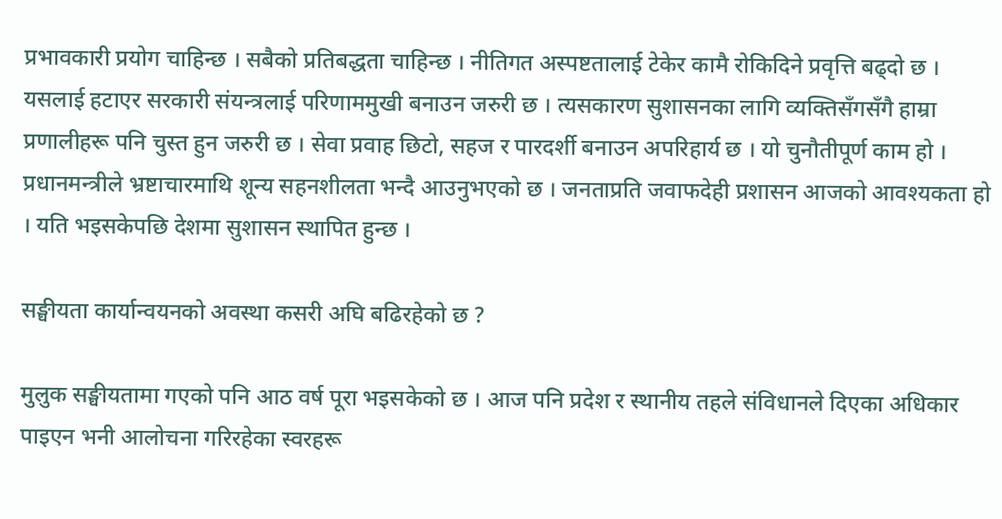प्रभावकारी प्रयोग चाहिन्छ । सबैको प्रतिबद्धता चाहिन्छ । नीतिगत अस्पष्टतालाई टेकेर कामै रोकिदिने प्रवृत्ति बढ्दो छ । यसलाई हटाएर सरकारी संयन्त्रलाई परिणाममुखी बनाउन जरुरी छ । त्यसकारण सुशासनका लागि व्यक्तिसँगसँगै हाम्रा प्रणालीहरू पनि चुस्त हुन जरुरी छ । सेवा प्रवाह छिटो, सहज र पारदर्शी बनाउन अपरिहार्य छ । यो चुनौतीपूर्ण काम हो । प्रधानमन्त्रीले भ्रष्टाचारमाथि शून्य सहनशीलता भन्दै आउनुभएको छ । जनताप्रति जवाफदेही प्रशासन आजको आवश्यकता हो । यति भइसकेपछि देशमा सुशासन स्थापित हुन्छ ।

सङ्घीयता कार्यान्वयनको अवस्था कसरी अघि बढिरहेको छ ?

मुलुक सङ्घीयतामा गएको पनि आठ वर्ष पूरा भइसकेको छ । आज पनि प्रदेश र स्थानीय तहले संविधानले दिएका अधिकार पाइएन भनी आलोचना गरिरहेका स्वरहरू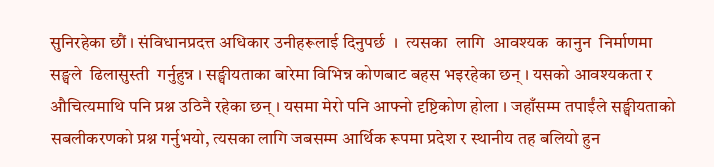सुनिरहेका छौं । संविधानप्रदत्त अधिकार उनीहरूलाई दिनुपर्छ  ।  त्यसका  लागि  आवश्यक  कानुन  निर्माणमा  सङ्घले  ढिलासुस्ती  गर्नुहुन्न । सङ्घीयताका बारेमा विभिन्न कोणबाट बहस भइरहेका छन् । यसको आवश्यकता र औचित्यमाथि पनि प्रश्न उठिनै रहेका छन् । यसमा मेरो पनि आफ्नो दृष्टिकोण होला । जहाँसम्म तपाईंले सङ्घीयताको सबलीकरणको प्रश्न गर्नुभयो, त्यसका लागि जबसम्म आर्थिक रूपमा प्रदेश र स्थानीय तह बलियो हुन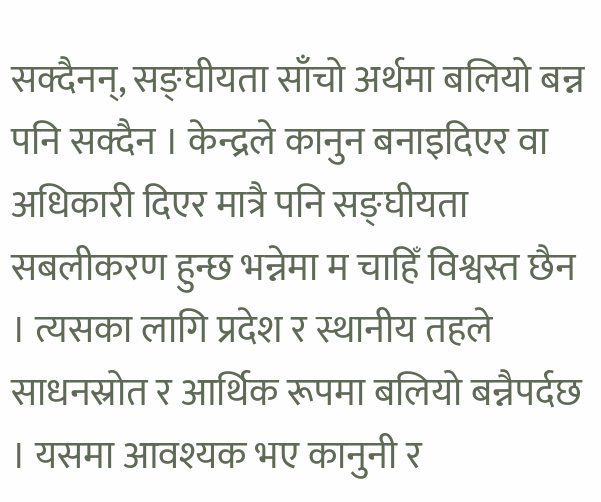सक्दैनन्, सङ्घीयता साँचो अर्थमा बलियो बन्न पनि सक्दैन । केन्द्रले कानुन बनाइदिएर वा अधिकारी दिएर मात्रै पनि सङ्घीयता सबलीकरण हुन्छ भन्नेमा म चाहिँ विश्वस्त छैन । त्यसका लागि प्रदेश र स्थानीय तहले साधनस्रोत र आर्थिक रूपमा बलियो बन्नैपर्दछ । यसमा आवश्यक भए कानुनी र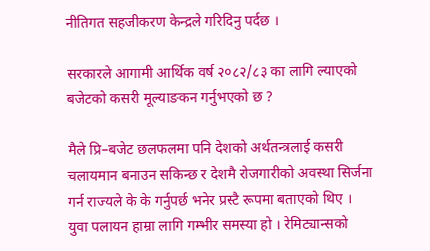नीतिगत सहजीकरण केन्द्रले गरिदिनु पर्दछ ।

सरकारले आगामी आर्थिक वर्ष २०८२/८३ का लागि ल्याएको बजेटको कसरी मूल्याङकन गर्नुभएको छ ?

मैले प्रि–बजेट छलफलमा पनि देशको अर्थतन्त्रलाई कसरी चलायमान बनाउन सकिन्छ र देशमै रोजगारीको अवस्था सिर्जना गर्न राज्यले के के गर्नुपर्छ भनेर प्रस्टै रूपमा बताएको थिए । युवा पलायन हाम्रा लागि गम्भीर समस्या हो । रेमिट्यान्सको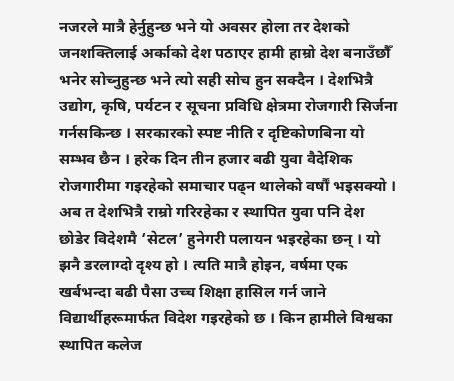नजरले मात्रै हेर्नुहुन्छ भने यो अवसर होला तर देशको जनशक्तिलाई अर्काको देश पठाएर हामी हाम्रो देश बनाउँछौँ भनेर सोच्नुहुन्छ भने त्यो सही सोच हुन सक्दैन । देशभित्रै उद्योग, कृषि, पर्यटन र सूचना प्रविधि क्षेत्रमा रोजगारी सिर्जना गर्नसकिन्छ । सरकारको स्पष्ट नीति र दृष्टिकोणबिना यो सम्भव छैन । हरेक दिन तीन हजार बढी युवा वैदेशिक रोजगारीमा गइरहेको समाचार पढ्न थालेको वर्षौं भइसक्यो । अब त देशभित्रै राम्रो गरिरहेका र स्थापित युवा पनि देश छोडेर विदेशमै ‘सेटल’ हुनेगरी पलायन भइरहेका छन् । यो झनै डरलाग्दो दृश्य हो । त्यति मात्रै होइन, वर्षमा एक खर्बभन्दा बढी पैसा उच्च शिक्षा हासिल गर्न जाने विद्यार्थीहरूमार्फत विदेश गइरहेको छ । किन हामीले विश्वका स्थापित कलेज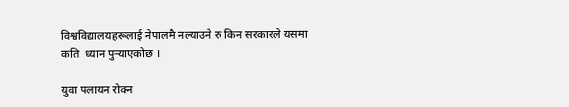विश्वविद्यालयहरूलाई नेपालमै नल्याउने रु किन सरकारले यसमा कति  ध्यान पुर्‍याएकोछ ।

युवा पलायन रोक्न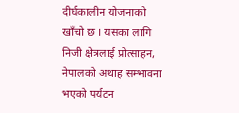दीर्घकालीन योजनाको खाँचो छ । यसका लागि निजी क्षेत्रलाई प्रोत्साहन, नेपालको अथाह सम्भावना भएको पर्यटन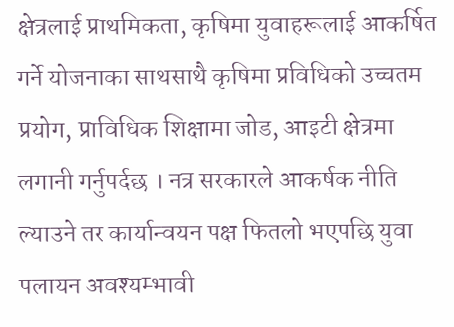क्षेत्रलाई प्राथमिकता, कृषिमा युवाहरूलाई आकर्षित गर्ने योजनाका साथसाथै कृषिमा प्रविधिको उच्चतम प्रयोग, प्राविधिक शिक्षामा जोड, आइटी क्षेत्रमा लगानी गर्नुपर्दछ । नत्र सरकारले आकर्षक नीति ल्याउने तर कार्यान्वयन पक्ष फितलो भएपछि युवा पलायन अवश्यम्भावी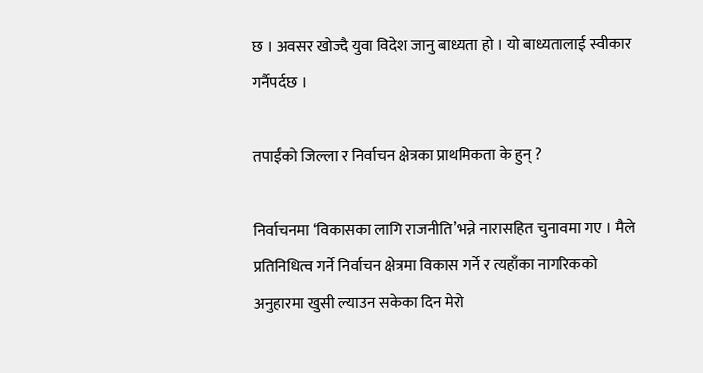छ । अवसर खोज्दै युवा विदेश जानु बाध्यता हो । यो बाध्यतालाई स्वीकार गर्नैपर्दछ ।

तपाईंको जिल्ला र निर्वाचन क्षेत्रका प्राथमिकता के हुन् ?

निर्वाचनमा ‘विकासका लागि राजनीति’भन्ने नारासहित चुनावमा गए । मैले प्रतिनिधित्व गर्ने निर्वाचन क्षेत्रमा विकास गर्ने र त्यहाँका नागरिकको अनुहारमा खुसी ल्याउन सकेका दिन मेरो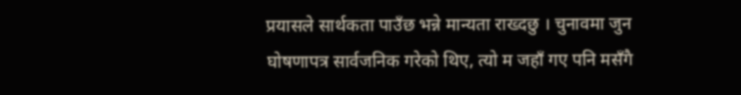प्रयासले सार्थकता पाउँछ भन्ने मान्यता राख्दछु । चुनावमा जुन घोषणापत्र सार्वजनिक गरेको थिए, त्यो म जहाँ गए पनि मसँगै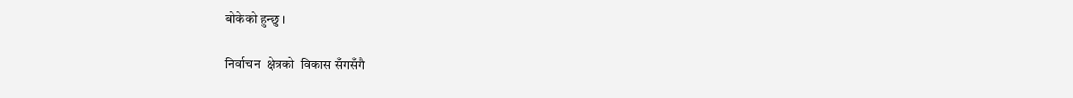बोकेको हुन्छु ।

निर्वाचन  क्षेत्रको  विकास सँगसँगै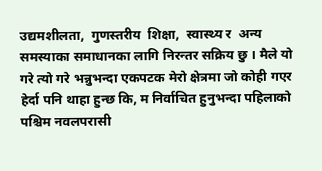उद्यमशीलता,  गुणस्तरीय  शिक्षा,  स्वास्थ्य र  अन्य समस्याका समाधानका लागि निरन्तर सक्रिय छु । मैले यो गरे त्यो गरे भन्नुभन्दा एकपटक मेरो क्षेत्रमा जो कोही गएर हेर्दा पनि थाहा हुन्छ कि, म निर्वाचित हुनुभन्दा पहिलाको पश्चिम नवलपरासी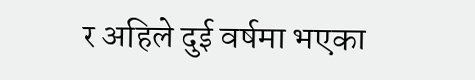र अहिले दुई वर्षमा भएका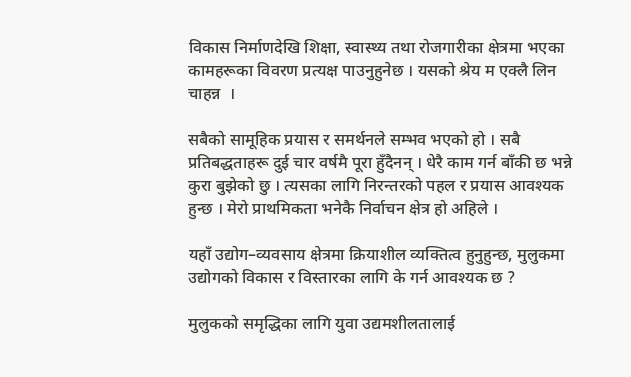विकास निर्माणदेखि शिक्षा, स्वास्थ्य तथा रोजगारीका क्षेत्रमा भएका कामहरूका विवरण प्रत्यक्ष पाउनुहुनेछ । यसको श्रेय म एक्लै लिन चाहन्न  ।

सबैको सामूहिक प्रयास र समर्थनले सम्भव भएको हो । सबै प्रतिबद्धताहरू दुई चार वर्षमै पूरा हुँदैनन् । धेरै काम गर्न बाँकी छ भन्ने कुरा बुझेको छु । त्यसका लागि निरन्तरको पहल र प्रयास आवश्यक हुन्छ । मेरो प्राथमिकता भनेकै निर्वाचन क्षेत्र हो अहिले ।

यहाँ उद्योग–व्यवसाय क्षेत्रमा क्रियाशील व्यक्तित्व हुनुहुन्छ, मुलुकमा उद्योगको विकास र विस्तारका लागि के गर्न आवश्यक छ ?

मुलुकको समृद्धिका लागि युवा उद्यमशीलतालाई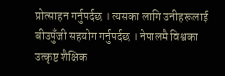प्रोत्साहन गर्नुपर्दछ । त्यसका लागि उनीहरूलाई बीउपुँजी सहयोग गर्नुपर्दछ । नेपालमै विश्वका उत्कृष्ट शैक्षिक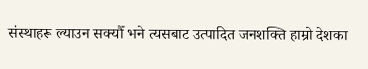संस्थाहरू ल्याउन सक्यौँ भने त्यसबाट उत्पादित जनशक्ति हाम्रो देशका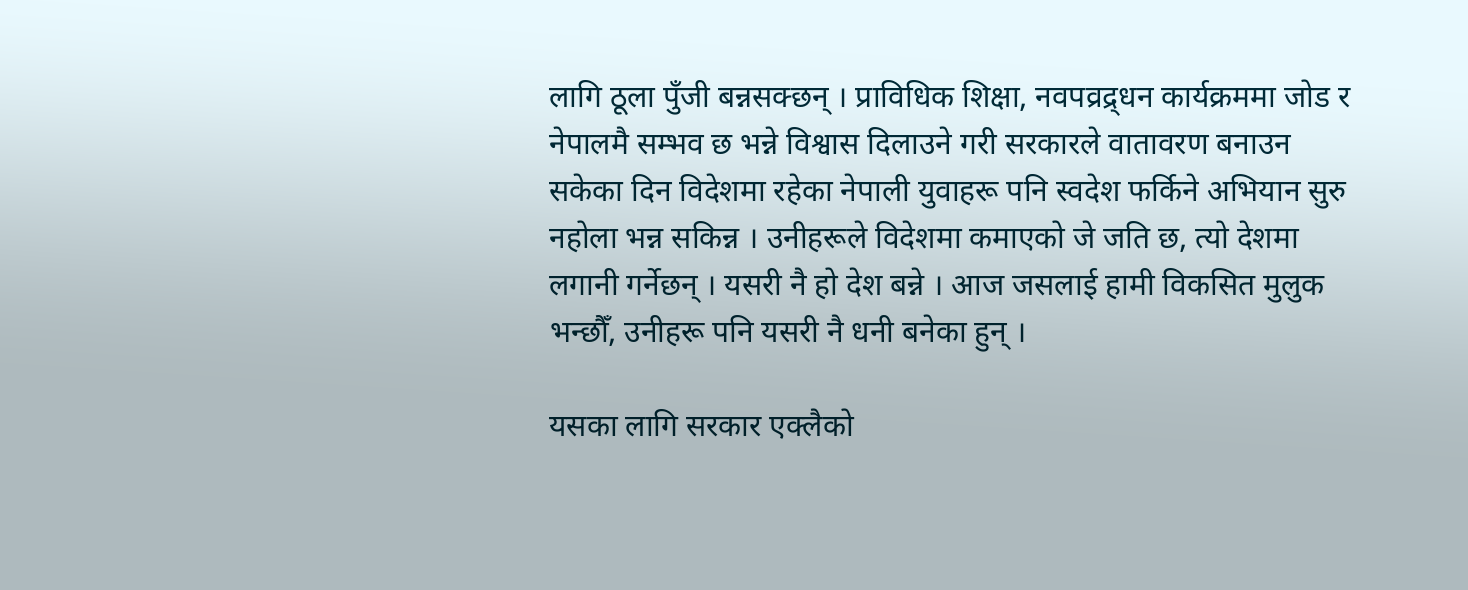लागि ठूला पुँजी बन्नसक्छन् । प्राविधिक शिक्षा, नवपव्रद्र्धन कार्यक्रममा जोड र नेपालमै सम्भव छ भन्ने विश्वास दिलाउने गरी सरकारले वातावरण बनाउन सकेका दिन विदेशमा रहेका नेपाली युवाहरू पनि स्वदेश फर्किने अभियान सुरु नहोला भन्न सकिन्न । उनीहरूले विदेशमा कमाएको जे जति छ, त्यो देशमा लगानी गर्नेछन् । यसरी नै हो देश बन्ने । आज जसलाई हामी विकसित मुलुक भन्छौँ, उनीहरू पनि यसरी नै धनी बनेका हुन् ।

यसका लागि सरकार एक्लैको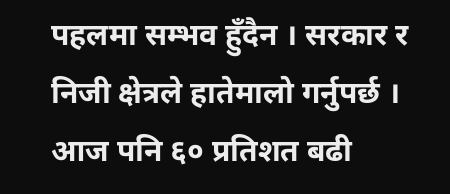पहलमा सम्भव हुँदैन । सरकार र निजी क्षेत्रले हातेमालो गर्नुपर्छ ।  आज पनि ६० प्रतिशत बढी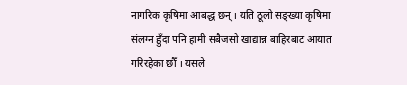नागरिक कृषिमा आबद्ध छन् । यति ठूलो सङ्ख्या कृषिमा संलग्न हुँदा पनि हामी सबैजसो खाद्यान्न बाहिरबाट आयात गरिरहेका छौँ । यसले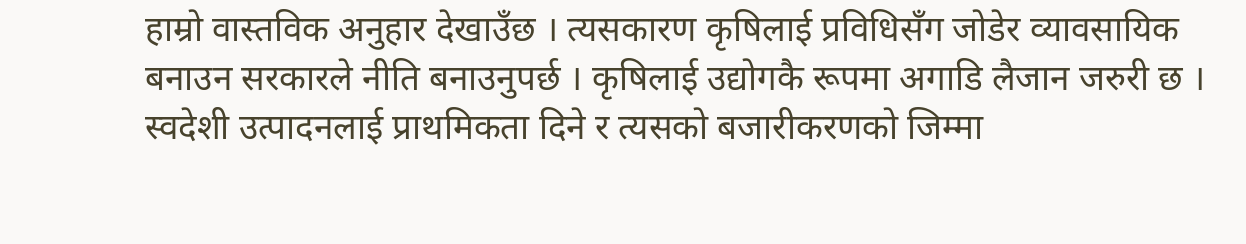हाम्रो वास्तविक अनुहार देखाउँछ । त्यसकारण कृषिलाई प्रविधिसँग जोडेर व्यावसायिक बनाउन सरकारले नीति बनाउनुपर्छ । कृषिलाई उद्योगकै रूपमा अगाडि लैजान जरुरी छ । स्वदेशी उत्पादनलाई प्राथमिकता दिने र त्यसको बजारीकरणको जिम्मा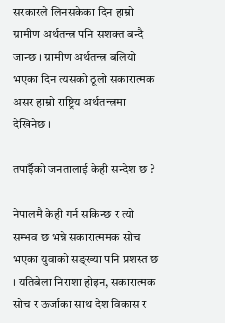सरकारले लिनसकेका दिन हाम्रो ग्रामीण अर्थतन्त्र पनि सशक्त बन्दै जान्छ । ग्रामीण अर्थतन्त्र बलियो भएका दिन त्यसको ठूलो सकारात्मक असर हाम्रो राष्ट्रिय अर्थतन्त्रमा देखिनेछ ।

तपाईँको जनतालाई केही सन्देश छ ?

नेपालमै केही गर्न सकिन्छ र त्यो सम्भव छ भन्ने सकारात्ममक सोच भएका युवाको सङ्ख्या पनि प्रशस्त छ । यतिबेला निराशा होइन, सकारात्मक सोच र ऊर्जाका साथ देश विकास र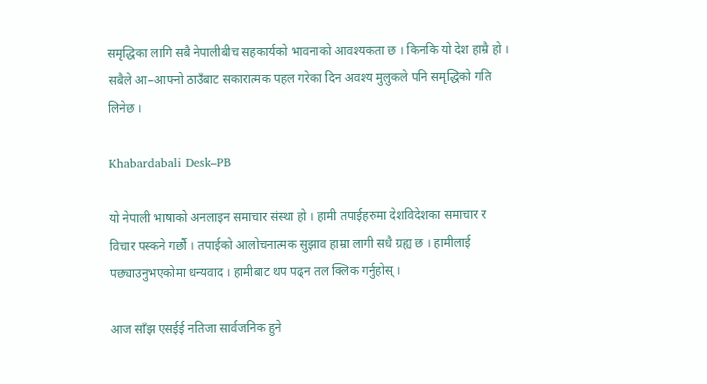समृद्धिका लागि सबै नेपालीबीच सहकार्यको भावनाको आवश्यकता छ । किनकि यो देश हाम्रै हो । सबैले आ–आफ्नो ठाउँबाट सकारात्मक पहल गरेका दिन अवश्य मुलुकले पनि समृद्धिको गति लिनेछ ।

Khabardabali Desk–PB

यो नेपाली भाषाको अनलाइन समाचार संस्था हो । हामी तपाईहरुमा देशविदेशका समाचार र विचार पस्कने गर्छौ । तपाईको आलोचनात्मक सुझाव हाम्रा लागी सधै ग्रह्य छ । हामीलाई पछ्याउनुभएकोमा धन्यवाद । हामीबाट थप पढ्न तल क्लिक गर्नुहोस् ।

आज साँझ एसईई नतिजा सार्वजनिक हुने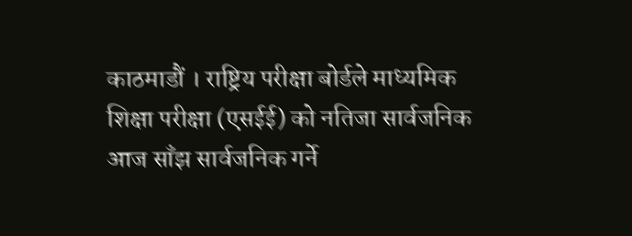काठमाडौं । राष्ट्रिय परीक्षा बोर्डले माध्यमिक शिक्षा परीक्षा (एसईई) को नतिजा सार्वजनिक आज साँझ सार्वजनिक गर्ने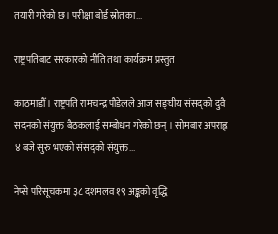तयारी गरेको छ। परीक्षा बोर्ड स्रोतका...

राष्ट्रपतिबाट सरकारको नीति तथा कार्यक्रम प्रस्तुत

काठमाडौँ। राष्ट्रपति रामचन्द्र पौडेलले आज सङ्घीय संसद्को दुवै सदनको संयुक्त बैठकलाई सम्बोधन गरेको छन् । सोमबार अपराह्न ४ बजे सुरु भएको संसद्को संयुक्त...

नेप्से परिसूचकमा ३८ दशमलव १९ अङ्कको वृद्धि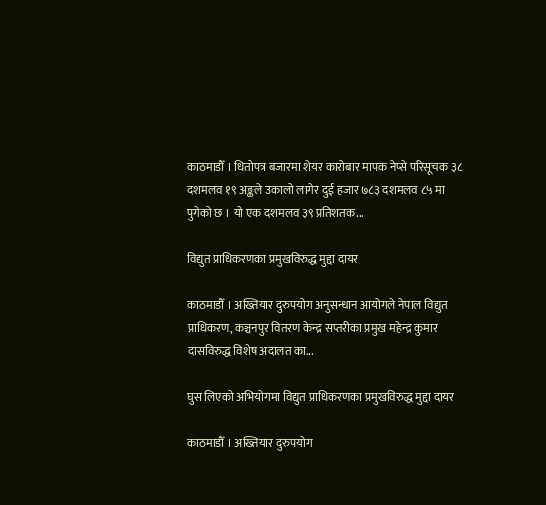काठमाडौँ । धितोपत्र बजारमा शेयर कारोबार मापक नेप्से परिसूचक ३८ दशमलव १९ अङ्कले उकालो लागेर दुई हजार ७८३ दशमलव ८५ मा पुगेको छ । यो एक दशमलव ३९ प्रतिशतक...

विद्युत प्राधिकरणका प्रमुखविरुद्ध मुद्दा दायर

काठमाडौँ । अख्तियार दुरुपयोग अनुसन्धान आयोगले नेपाल विद्युत प्राधिकरण, कञ्चनपुर वितरण केन्द्र सप्तरीका प्रमुख महेन्द्र कुमार दासविरुद्ध विशेष अदालत का...

घुस लिएको अभियोगमा विद्युत प्राधिकरणका प्रमुखविरुद्ध मुद्दा दायर

काठमाडौँ । अख्तियार दुरुपयोग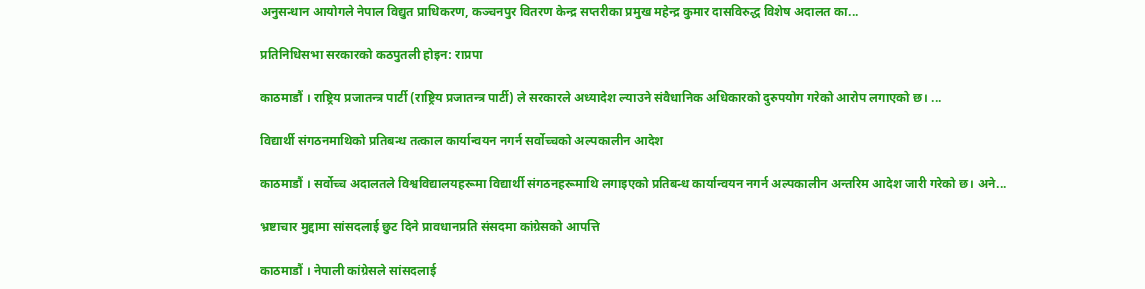अनुसन्धान आयोगले नेपाल विद्युत प्राधिकरण, कञ्चनपुर वितरण केन्द्र सप्तरीका प्रमुख महेन्द्र कुमार दासविरुद्ध विशेष अदालत का...

प्रतिनिधिसभा सरकारको कठपुतली होइन: राप्रपा

काठमाडौं । राष्ट्रिय प्रजातन्त्र पार्टी (राष्ट्रिय प्रजातन्त्र पार्टी) ले सरकारले अध्यादेश ल्याउने संवैधानिक अधिकारको दुरुपयोग गरेको आरोप लगाएको छ। ...

विद्यार्थी संगठनमाथिको प्रतिबन्ध तत्काल कार्यान्वयन नगर्न सर्वोच्चको अल्पकालीन आदेश

काठमाडौं । सर्वोच्च अदालतले विश्वविद्यालयहरूमा विद्यार्थी संगठनहरूमाथि लगाइएको प्रतिबन्ध कार्यान्वयन नगर्न अल्पकालीन अन्तरिम आदेश जारी गरेको छ। अने...

भ्रष्टाचार मुद्दामा सांसदलाई छुट दिने प्रावधानप्रति संसदमा कांग्रेसको आपत्ति

काठमाडौं । नेपाली कांग्रेसले सांसदलाई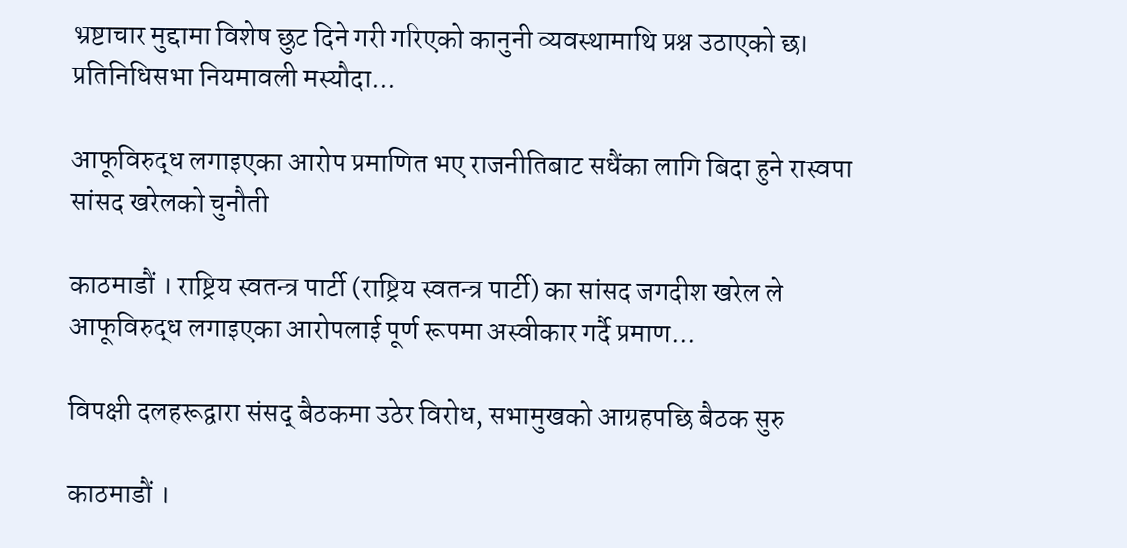भ्रष्टाचार मुद्दामा विशेष छुट दिने गरी गरिएको कानुनी व्यवस्थामाथि प्रश्न उठाएको छ। प्रतिनिधिसभा नियमावली मस्यौदा...

आफूविरुद्ध लगाइएका आरोप प्रमाणित भए राजनीतिबाट सधैंका लागि बिदा हुने रास्वपा सांसद खरेलको चुनौती

काठमाडौं । राष्ट्रिय स्वतन्त्र पार्टी (राष्ट्रिय स्वतन्त्र पार्टी) का सांसद जगदीश खरेल ले आफूविरुद्ध लगाइएका आरोपलाई पूर्ण रूपमा अस्वीकार गर्दै प्रमाण...

विपक्षी दलहरूद्वारा संसद् बैठकमा उठेर विरोध, सभामुखको आग्रहपछि बैठक सुरु

काठमाडौं ।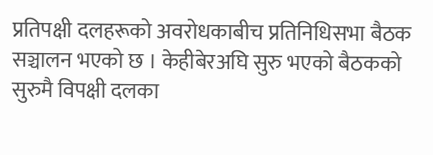प्रतिपक्षी दलहरूको अवरोधकाबीच प्रतिनिधिसभा बैठक सञ्चालन भएको छ । केहीबेरअघि सुरु भएको बैठकको सुरुमै विपक्षी दलका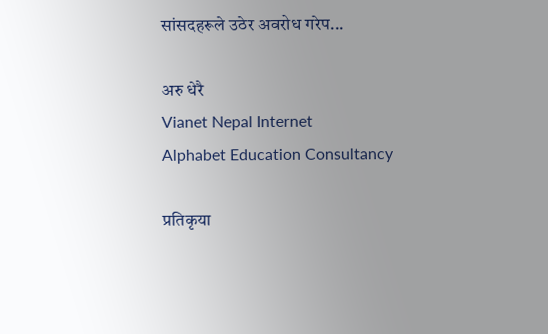सांसदहरूले उठेर अवरोध गरेप...

अरु धेरै
Vianet Nepal Internet
Alphabet Education Consultancy

प्रतिकृया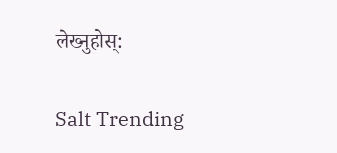लेख्नुहोस्:

Salt Trending